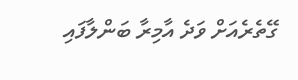ގޭތެރެއަށް ވަދެ އާމިރާ ބަންލާފައި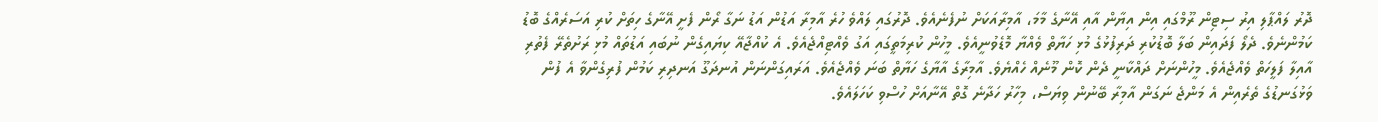ދޮރު ލައްޕާލި އިރު ސިޓިން ރޫމްގައި އިން އިޔާން އާއި އޭނާގެ މާމަ، އާމިރާއަކަށް ނުފެނެއެވެ. ދޮރުގައި ލައްވެ ހުރެ އާމިރާ އަޑުން އަޑު ނަގާ ރޯން ފެށީ އޭނާގެ ހިތަށް ކުރި އަސަރެއްގެ ބޮޑު ކަމުންނެވެ. ދެލޯ ފަދައިން ބަލާ ބޮޑުކުރި ދަރިފުޅުގެ މުޅި ހަޔާތް ވެއްޔާ މޮޑެވުނީއެވެ. މީހުން ކުރިމަތީގައި އަގު ވެއްޓިއްޖެއެވެ. އެ ކުއްޖާއޭ ކިޔައިގެން ނުބައި އަޑުތައް މުޅި ރަށުތެރޭ ފެތުރި އާއިލާ ފަލީހަތް ވެއްޖެއެވެ. މީހުންނަށް ދައްކާނީ ދެން ކޮން މޫނެއް ހެއްޔެވެ. އާމިރާގެ އާޔާގެ ހަޔާތް ބަނަ ވެއްޖެއެވެ. އަރައިގަންނަން އުނދަގޫ އަނދިރި ކަމުން ފުރިގެންވާ އެ ފުން ވަޅުގަނޑުގެ ތެރެއިން އެ މަންޖެ ނަގަން އާމިރާ ބޭނުން ވިޔަސް، މިހާރު ހަދާނެ ގޮތް އޭނާއަށް ހުސްވި ކަހަލައެވެ.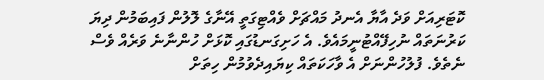ކޮޓަރިއަށް ވަދެ އާޔާ އެނދު މައްޗަށް ވެއްޓިގަތީ އޭނާގެ ލޮލުން ފައިބަމުން ދިޔަ ކަރުނަތައް ނުހިފޭއްޓުނީމައެވެ. އެ ހަށިގަނޑުގައި ކޮޅަށް ހުންނާނެ ވަރެއް ވެސް ނެތެވެ. ފުލުހުންނަށް އެ ވާހަކަތައް ކިޔައިދެވުމުން ހިތަށް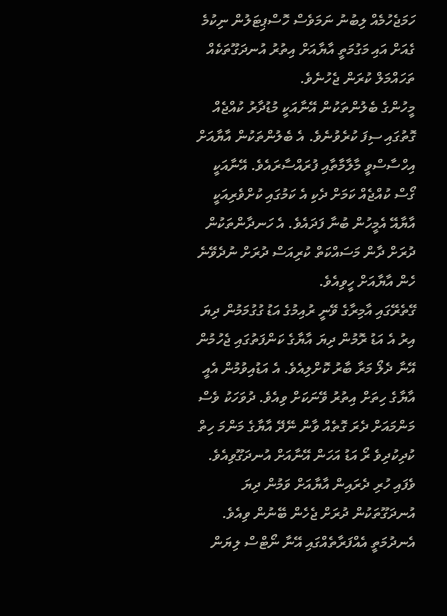ހަމަޖެހުމެއް ލިބުނު ނަމަވެސް ހޮސްޕިޓަލުން ނިކުމެ ގެއަށް އައި މަގުމަތީ އާޔާއަށް އިތުރު އުނދަގޫތަކެއް ތަހައްމަލް ކުރަން ޖެހުނެވެ.
މީހުންގެ ބެލުންތަކުން އޭނާއަކީ މުޑުދާރު ކުއްޖެއް ގޮތުގައި ސިފަ ކުރެވުނެވެ. އެ ބެލުންތަކުން އާޔާއަށް އިހްސާސްވީ މާލާމާތާއި ފުރައްސާރައެވެ. އޭނާއަކީ ގޯސް ކުއްޖެއް ކަމަށް ދެކި އެ ކަމުގައި ކުށްވެރިއަކީ އާޔާއޭ އެމީހުން ބުނާ ފަދައެވެ. އެ ހަނދާންތަކުން ދުރަށް ދާން މަސައްކަތް ކުރިއަސް ދުރަށް ނުދެވޭނެ ހެން އާޔާއަށް ހީވިއެވެ.
ގޭތެރޭގައި އާމިރާގެ ވޭނީ ރުއިމުގެ އަޑު ގުގުމަމުން ދިޔަ އިރު އެ އަޑު ރޮމުން ދިޔަ އާޔާގެ ކަންފަތުގައި ޖެހުމުން އޭނާ ދެލޯ މަރާ ބާރު ކޮށްލިއެވެ. އެ އަޑުއިވުމުން އެއީ އާޔާގެ ހިތަށް އިތުރު ވޭނަކަށް ވިއެވެ. ދުވަހަކު ވެސް މަންމައަށް ދެރަ ގޮތެއް ވާން ނޭދޭ އާޔާގެ މަންމަ ހިތް ކުދިކުދިވެ ރޯ އަޑު އަހަން އޭނާއަށް އުނދަގޫވިއެވެ.
ވެފައި ހުރި ދެރައިން އާޔާއަށް ވަމުން ދިޔަ އުނދަގޫތަކުން ދުރަށް ޖެހެން ބޭނުން ވިއެވެ. އެނދުމަތީ އެއްފަރާތެއްގައި އޭނާ ނޯޓްސް ލިޔަން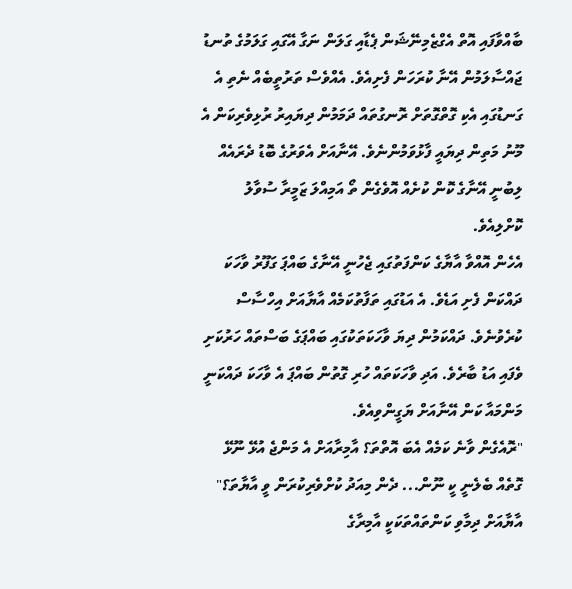ބާއްވާފައި އޮތް އެގްޒެމިނޭޝަން ޕެޑާއި ގަލަން ނަގާ އޭގައި ގަލަމުގެ ތުނޑު ޖައްސާލަމުން އޭނާ ކުރަހަން ފެށިއެވެ. އެއްވެސް ތަރުތީބެއް ނެތި އެ ގަނޑުގައި އެކި ގޮތްގޮތަށް ރޮނގުތައް ދަމަމުން ދިޔައިރު ރުޅިވެރިކަން އެ މޫނު މަތިން ދިޔައީ ފާޅުވަމުންނެވެ. އޭނާއަށް އެވަރުގެ ބޮޑު ދެރައެއް ލިބުނީ އޭނާގެ ކޮން ކުށެއް އޮވެގެން ތޯ އަމިއްލަ ޒަމީރާ ސުވާލު ކޮށްލިއެވެ.
އެހެން އޮއްވާ އާޔާގެ ކަންފަތުގައި ޖެހުނީ އޭނާގެ ބައްޕަ ގަފޫރު ވާހަކަ ދައްކަން ފެށި އަޑެވެ. އެ އަޑުގައި ތަފާތުކަމެއް އާޔާއަށް އިހްސާސް ކުރެވުނެވެ. ދައްކަމުން ދިޔަ ވާހަކަތަކުގައި ބައްޕަގެ ބަސްތައް ހަރުކަށި ވެފައި އަޑު ބާރެވެ. އަދި ވާހަކަތައް ހުރި ގޮތުން ބައްޕަ އެ ވާހަކަ ދައްކަނީ މަންމައާ ކަން އޭނާއަށް ޔަގީންވިއެވެ.
"ރޮއެގެން ވާނެ ކަމެއް އެބަ އޮތްތަ؟ އާމިރާއަށް އެ މަންޖެ އުޅޭ ނޫޅޭ ގޮތެއް ބެލެނީ ކީ ނޫން... ދެން މިއަދު ކުށްވެރިކުރަން ވީ އާޔާތަ؟" އާޔާއަށް ދިމާވި ކަންތައްތަކަކީ އާމިރާގެ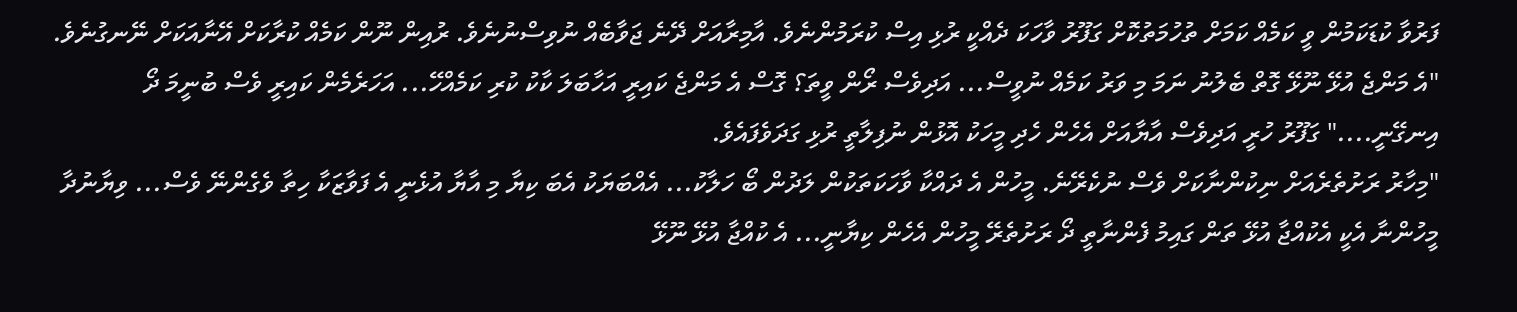ފަރުވާ ކުޑަކަމުން ވީ ކަމެއް ކަމަށް ތުހުމަތުކޮށް ގަފޫރު ވާހަކަ ދެއްކީ ރުޅި އިސް ކުރަމުންނެވެ. އާމިރާއަށް ދޭނެ ޖަވާބެއް ނުވިސްނުނެވެ. ރުއިން ނޫން ކަމެއް ކުރާކަށް އޭނާއަކަށް ނޭނގުނެވެ.
"އެ މަންޖެ އުޅޭ ނޫޅޭ ގޮތް ބެލުނު ނަމަ މި ވަރު ކަމެއް ނުވީސް... އަދިވެސް ރޯން ވީތަ؟ ގޮސް އެ މަންޖެ ކައިރީ އަހާބަލަ ކާކު ކުރި ކަމެއްހޭ... އަހަރެމެން ކައިރީ ވެސް ބުނީމަ ދޯ އިނގޭނީ...." ގަފޫރު ހުރީ އަދިވެސް އާޔާއަށް އެހެން ހެދި މީހަކު އޮޅުން ނުފިލާތީ ރުޅި ގަދަވެފައެވެ.
"މިހާރު ރަށުތެރެއަށް ނިކުންނާކަށް ވެސް ނުކެރޭނެ. މީހުން އެ ދައްކާ ވާހަކަތަކުން ލަދުން ބޯ ހަލާކު... އެއްބަޔަކު އެބަ ކިޔާ މި އާޔާ އުޅެނީ އެ ފަވާޒަކާ ހިތާ ވެގެންނޭ ވެސް... ވިޔާނުދާ މީހުންނާ އެކީ އެކުއްޖާ އުޅޭ ތަން ގައިމު ފެންނާތީ ދޯ ރަށުތެރޭ މީހުން އެހެން ކިޔާނީ... އެ ކުއްޖާ އުޅޭ ނޫޅޭ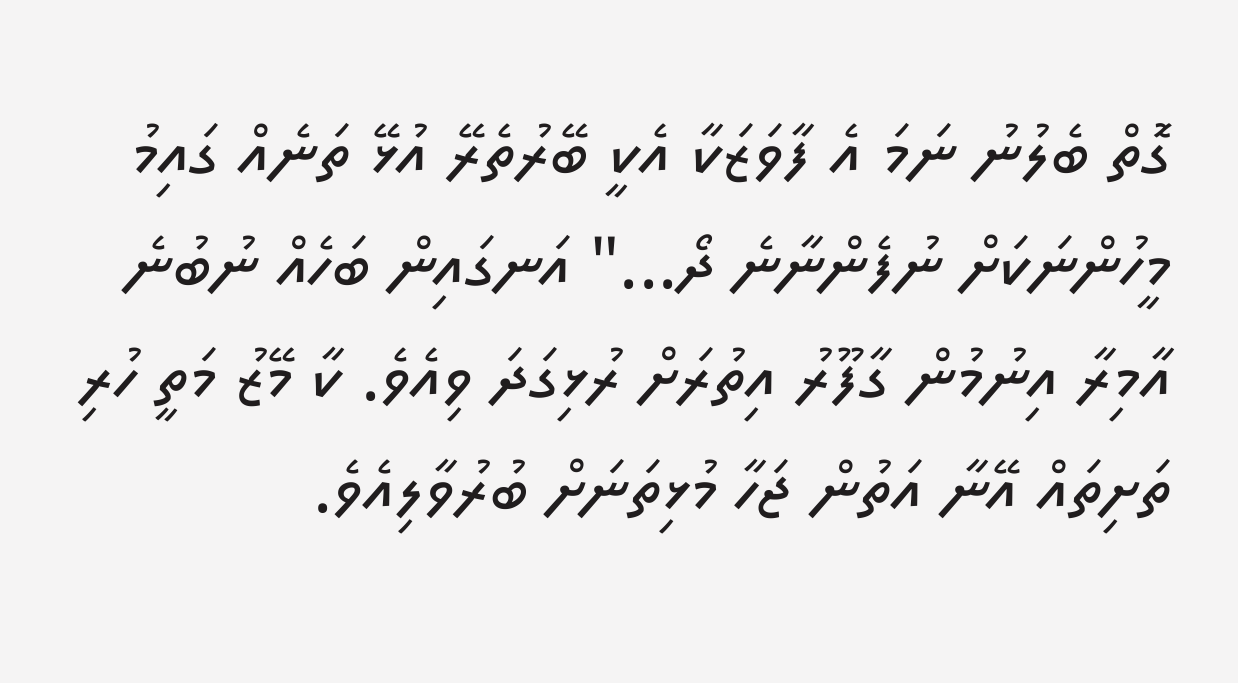ގޮތް ބެލުނު ނަމަ އެ ފާވަޒަކާ އެކީ ބޭރުތެރޭ އުޅޭ ތަނެއް ގައިމު މީހުންނަކަށް ނުފެންނާނެ ދޯ..." އަނގައިން ބަހެއް ނުބުނެ އާމިރާ އިނުމުން ގާފޫރު އިތުރަށް ރުޅިގަދަ ވިއެވެ. ކާ މޭޒު މަތީ ހުރި ތަށިތައް އޭނާ އަތުން ޖަހާ މުޅިތަނަށް ބުރުވާލިއެވެ.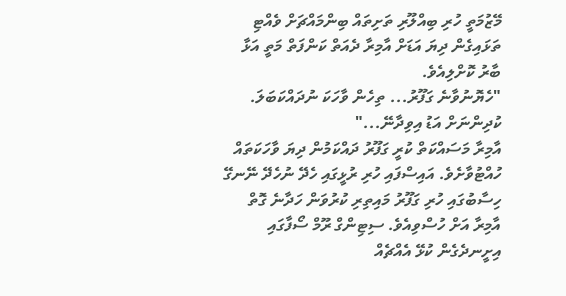މޭޒުމަތީ ހުރި ބިއްލޫރި ތަށިތައް ބިންމައްޗަށް ވެއްޓި ތަޅައިގެން ދިޔަ އަޑަށް އާމިރާ ދެއަތް ކަންފަތް މަތީ އަޅާ ބާރު ކޮށްލިއެވެ.
"ހެޔޮނުވާނެ ގަފޫރު... ތިހެން ވާހަކަ ނުދައްކަބަލަ. ކުދިންނަށް އަޑު އިވިދާނޭ..."
އާމިރާ މަސައްކަތް ކުރީ ގަފޫރު ދައްކަމުން ދިޔަ ވާހަކަތައް ހުއްޓުވާށެވެ. އައިސްފައި ހުރި ރުޅީގައި ހެދޭ ނުހެދޭ ނޭނގޭ ހިސާބުގައި ހުރި ގަފޫރު މައިތިރި ކުރުވަން ހަދާނެ ގޮތް އާމިރާ އަށް ހުސްވިއެވެ. ސިޓިންގް ރޫމް ސޯފާގައި އިށީނދެގެން ކުޅޭ އެއްޗެއް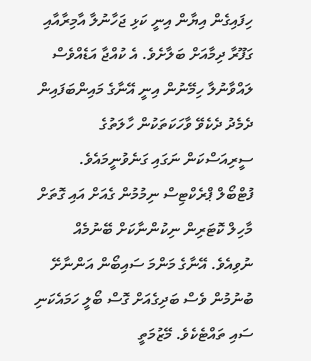ހިފައިގެން އިޔާން އިނީ ކަޅި ޖަހާނުލާ އާމިރާއާއި ގަފޫރާ ދިމާއަށް ބަލާށެވެ. އެ ކުއްޖާ އަޑެއްވެސް ލައްވާނުލާ ހިމޭނުން އިނީ އޭނާގެ މައިންބަފައިން ދެމެދު ދެކެވޭ ވާހަކަތަކުން ހާލަތުގެ ސީރިއަސްކަން ނަގައި ގަނެވުނީމައެވެ.
ފުޓްބޯލް ޕްރެކްޓިސް ނިމުމުން ގެއަށް އައި ގޮތަށް މާހިލް ކޮޓަރިން ނިކުންނާކަށް ބޭނުމެއް ނުވިއެވެ. އޭނާގެ މަންމަ ސައިބޯން އަންނާށޭ ބުނުމުން ވެސް ބަދިގެއަށް ގޮސް ބޯލީ ހަމައެކަނި ސައި ތައްޓެކެވެ. މޭޒުމަތީ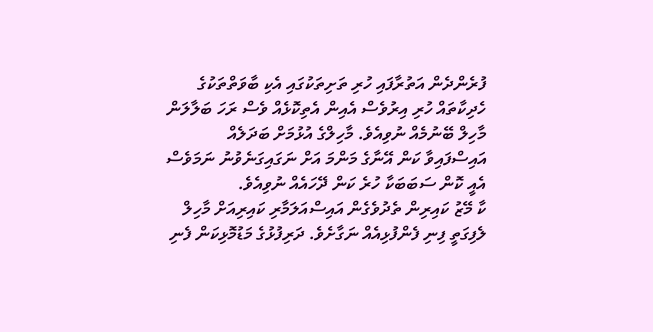ފުރެންދެން އަތުރާފައި ހުރި ތަށިތަކުގައި އެކި ބާވަތްތަކުގެ ހެދިކާތައް ހުރި އިރުވެސް އެއިން އެތިކޮޅެއް ވެސް ރަހަ ބަލާލަން މާހިލް ބޭނުމެއް ނުވިއެވެ. މާހިލްގެ އުޅުމަށް ބަދަލެއް އައިސްފައިވާ ކަން އޭނާގެ މަންމަ އަށް ނަގައިގަނެވުނު ނަމަވެސް އެއީ ކޮން ސަބަބަކާ ހުރެ ކަން ދޭހައެއް ނުވިއެވެ.
ކާ މޭޒު ކައިރިން ތެދުވެގެން އައިސްއަލަމާރި ކައިރިއަށް މާހިލް ލެފިގަތީ ފިނި ފެންފުޅިއެއް ނަގާށެވެ. ދަރިފުޅުގެ މަޑުމޮޅިކަން ފެނި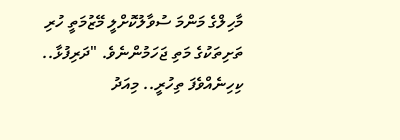މާހިލްގެ މަންމަ ސުވާލުކޮށްލީ މޭޒުމަތީ ހުރި ތަށިތަކުގެ މަތި ޖަހަމުންނެވެ. "ދަރިފުޅާ.. ކިހިނެއްވެފަ ތިހުރީ.. މިއަދު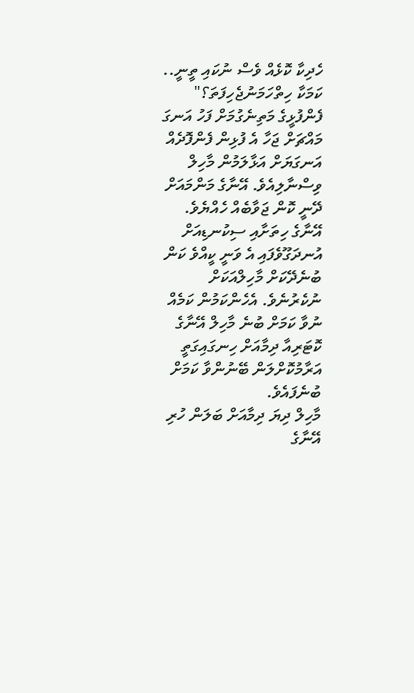ހެދިކާ ކޮޅެއް ވެސް ނުކައި ތީނީ.. ކަމަކާ ހިތްހަމަނުޖެހިފަތަ؟"
ފެންފުޅީގެ މަތިނެގުމަށް ފަހު އަނގަ މައްޗަށް ޖަހާ އެ ފުޅިން ފެންފޮދެއް އަނގަޔަށް އަޅާލަމުން މާހިލް ވިސްނާލިއެވެ. އޭނާގެ މަންމައަށް ދޭނީ ކޮން ޖަވާބެއް ހެއްޔެވެ. އޭނާގެ ހިތަށާއި ސިކުނޑިއަށް އުނދަގޫވެފައި އެ ވަނީ ކީއްވެ ކަން ބުނެދޭކަށް މާހިލްއަކަށް ނުކެރުނެވެ. އެހެންކަމުން ކަމެއް ނުވާ ކަމަށް ބުނެ މާހިލް އޭނާގެ ކޮޓަރިއާ ދިމާއަށް ހިނގައިގަތީ އަރާމުކޮށްލަން ބޭނުންވާ ކަމަށް ބުނެފައެވެ.
މާހިލް ދިޔަ ދިމާއަށް ބަލަން ހުރި އޭނާގެ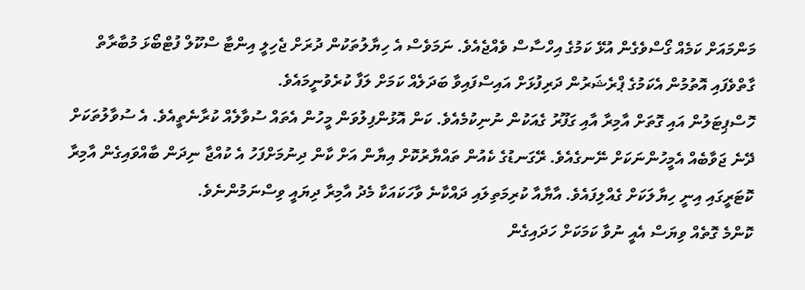މަންމައަށް ކަމެއް ގޯސްވެގެން އުޅޭ ކަމުގެ އިހްސާސް ވެއްޖެއެވެ. ނަމަވެސް އެ ހިޔާލުތަކުން ދުރަށް ޖެހިލީ އިންޓާ ސްކޫލް ފުޓްބޯޅަ މުބާރާތް ގާތްވެފައި އޮތުމުން އެކަމުގެ ޕްރެޝަރުން ދަރިފުޅަށް އައިސްފައިވާ ބަދަލެއް ކަމަށް ލަފާ ކުރެވުނީމައެވެ.
ހޮސްޕިޓަލުން އައި ގޮތަށް އާމިރާ އާއި ގަފޫރު ގެއަކުން ނުނިކުމެއެވެ. ކަން އޮޅުންފިލުވަން މީހުން އެތައް ސުވާލެއް ކުރާނެތީއެވެ. އެ ސުވާލުތަކަށް ދޭނެ ޖަވާބެއް އެމީހުންނަކަށް ނޭނގެއެވެ. ރޭގަނޑުގެ ކެއުން ތައްޔާރުކޮށް އިޔާން އަށް ކާން ދިނުމަށްފަހު އެ ކުއްޖާ ނިދަން ބާއްވައިގެން އާމިރާ ކޮޓަރީގައި އިނީ ހިޔާލަކަށް ގެއްލިފައެވެ. އާޔާއާ ކުރިމަތިލައި ދައްކާނެ ވާހަކައަކާ މެދު އާމިރާ ދިޔައީ ވިސްނަމުންނެވެ.
ކޮންމެ ގޮތެއް ވިޔަސް އެއީ ނުވާ ކަމަކަށް ހަދައިގެން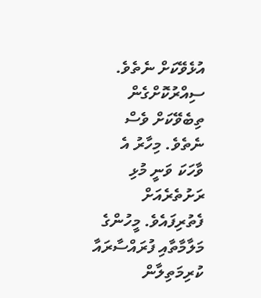އުޅެވޭކަށް ނެތެވެ. ސިއްރުކޮށްގެން ތިބެވޭކަށް ވެސް ނެތެވެ. މިހާރު އެ ވާހަކަ ވަނީ މުޅި ރަށުތެރެއަށް ފެތުރިފައެވެ. މީހުންގެ މަލާމާތާއި ފުރައްސާރައާ ކުރިމަތިލާން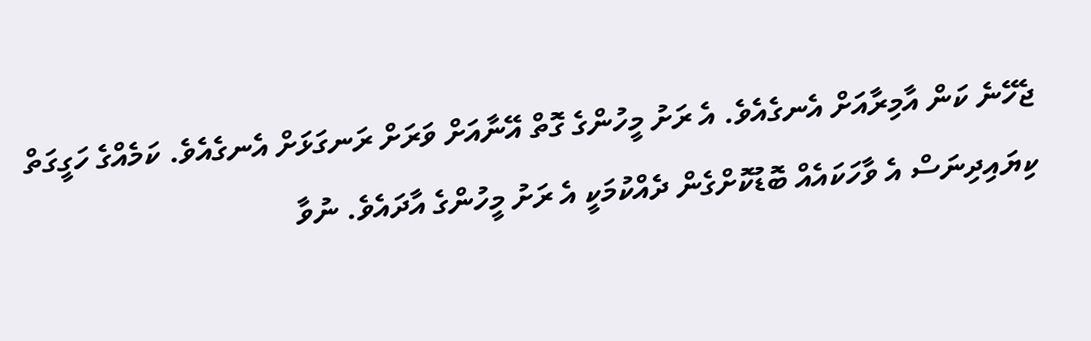ޖެހޭނެ ކަން އާމިރާއަށް އެނގެއެވެ. އެ ރަށު މީހުންގެ ގޮތް އޭނާއަށް ވަރަށް ރަނގަޅަށް އެނގެއެވެ. ކަމެއްގެ ހަގީގަތް ކިޔައިދިނަސް އެ ވާހަކައެއް ބޮޑުކޮށްގެން ދެއްކުމަކީ އެ ރަށު މީހުންގެ އާދައެވެ. ނުވާ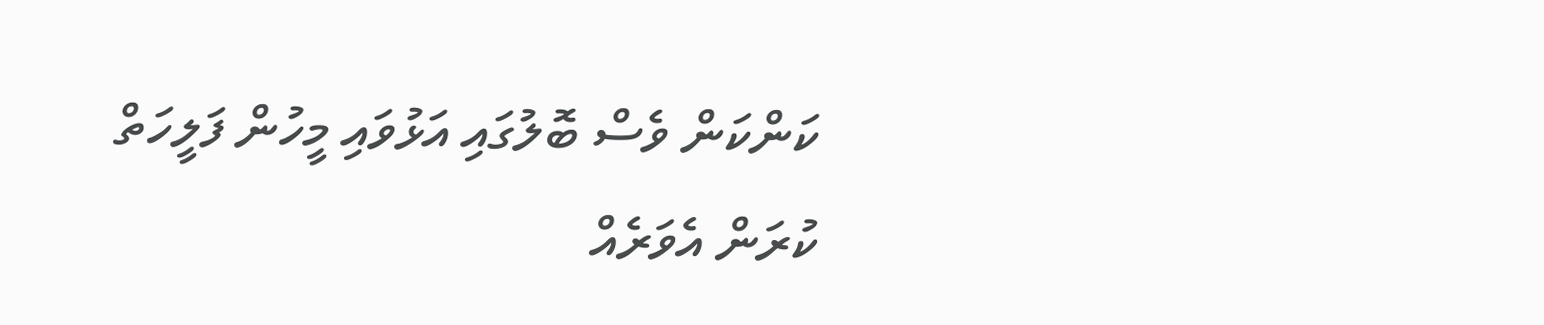ކަންކަން ވެސް ބޮލުގައި އަޅުވައި މީހުން ފަލީހަތް ކުރަން އެވަރެއް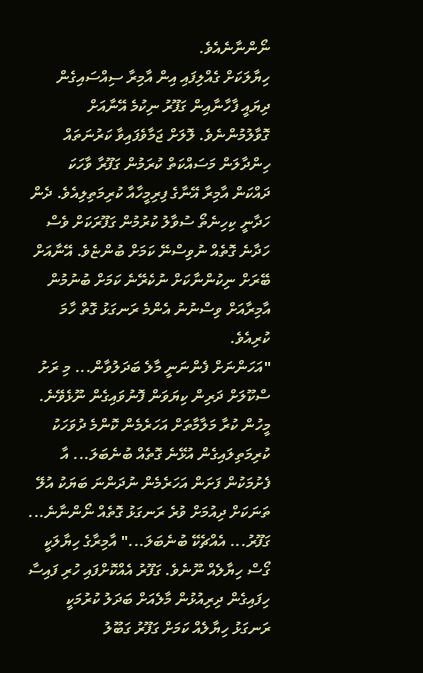ނޯންނާނެއެވެ.
ހިޔާލަކަށް ގެއްލިފައި އިން އާމިރާ ސިއްސައިގެން ދިޔައީ ފާހާނާއިން ގަފޫރު ނިކުމެ އޭނާއަށް ގޮވާލުމުންނެވެ. ލޮލަށް ޖަމާވެފައިވާ ކަރުނަތައް ހިންދާލަން މަސައްކަތް ކުރަމުން ގަފޫރާ ވާހަކަ ދައްކަން އާމިރާ އޭނާގެ ފިރިމީހާއާ ކުރިމަތިލިއެވެ. ދެން ހަދާނީ ކިހިނެތޯ ސުވާލު ކުރުމުން ގަފޫރަކަށް ވެސް ހަދާނެ ގޮތެއް ނުވިސްނޭ ކަމަށް ބުންޏެވެ. އޭނާއަށް ބޭރަށް ނިކުންނާކަށް ނުކެރޭނެ ކަމަށް ބުނުމުން އާމިރާއަށް ވިސްނުނު އެންމެ ރަނގަޅު ގޮތް ހާމަ ކުރިއެވެ.
"އަހަންނަށް ފެންނަނީ މާލެ ބަދަލުވާން... މި ރަށު ސްކޫލަށް ދަރިން ކިޔަވަން ފޮނުވައިގެން ނޫޅެވޭނެ. މީހުން ކުރާ މަލާމާތަށް އަހަރެމެން ކޮންމެ ދުވަހަކު ކުރިމަތިލައިގެން އުޅޭނެ ގޮތެއް ބުނެބަލަ... އާ ފެށުމަކުން ފަށަން އަހަރެމެން ނުދަންނަ ބަޔަކު އުލޭ ތަނަކަށް ދިއުމަށް ވުރެ ރަނގަޅު ގޮތެއް ނޯންނާނެ... ގަފޫރު... އެއްޗެކޭ ބުނެބަލަ..." އާމިރާގެ ހިޔާލަކީ ގޯސް ހިޔާލެއް ނޫނެވެ. ގަފޫރު އެއްކޮށްފައި ހުރި ފައިސާ ހިފައިގެން ދިރިއުޅުން މާލެއަށް ބަދަލު ކުރުމަކީ ރަނގަޅު ހިޔާލެއް ކަމަށް ގަފޫރު ގަބޫލު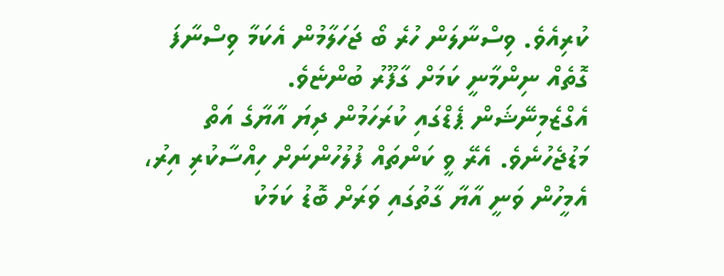ކުރިއެވެ. ވިސްނާލަން ހުރެ ބޯ ޖަހަލާމުން އެކަމާ ވިސްނާފަ ގޮތެއް ނިންމާނީ ކަމަށް ގާފޫރު ބުންޏެވެ.
އެގްޒެމިނޭޝަން ޕެޑްގައި ކުރަހަމުން ދިޔަ އާޔާގެ އަތް މަޑުޖެހުނެވެ. އެރޭ ވީ ކަންތައް ފުލުހުންނަށް ހިއްސާކުރި އިރު، އެމީހުން ވަނީ އާޔާ ގާތުގައި ވަރަށް ބޮޑު ކަމަކު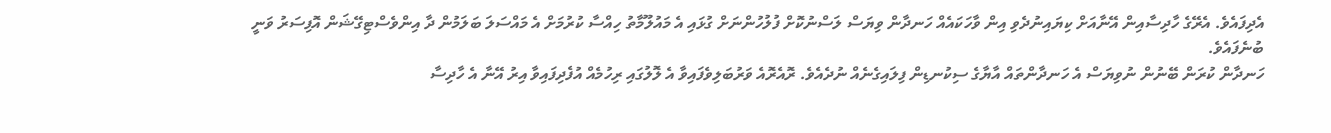އެދިފައެވެ. އެރޭގެ ހާދިސާއިން އޭނާއަށް ކިޔައިނުދެވި އިން ވާހަކައެއް ހަނދާން ވިޔަސް ލަސްނުކޮށް ފުލުހުންނަށް ގުޅައި އެ މައުލޫމާތު ހިއްސާ ކުރުމަށް އެ މައްސަލަ ބަލަމުން ދާ އިންވެސްޓިގޭޝަން އޮފިސަރު ވަނީ ބުނެފައެވެ.
ހަނދާން ކުރަން ބޭނުން ނުވިޔަސް އެ ހަނދާންތައް އާޔާގެ ސިކުނޑިން ފިލައިގެނެއް ނުދެއެވެ. ރޮއެރޮއެ ވަރުބަލިވެފައިވާ އެ ލޮލުގައި ރިހުމެއް އުފެދިފައިވާ އިރު އޭނާ އެ ހާދިސާ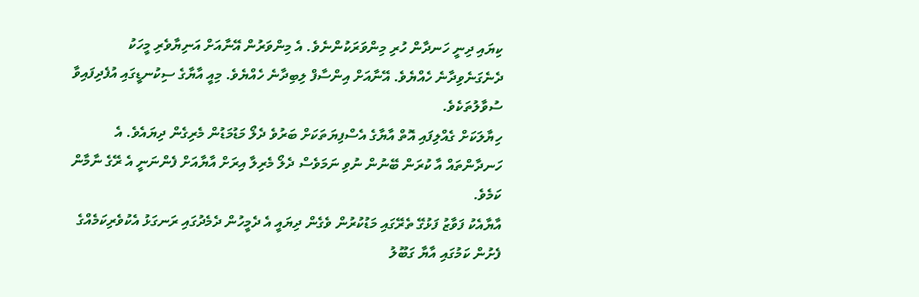ކިޔައި ދިނީ ހަނދާން ހުރި މިންވަރަކުންނެވެ. އެ މިންވަރުން އޭނާއަށް އަނިޔާވެރި މީހަކު ދެނެގަނެވިދާނެ ހެއްޔެވެ. އޭނާއަށް އިންސާފް ލިބިދާނެ ހެއްޔެވެ. މިއީ އާޔާގެ ސިކުނޑީގައި އުފެދިފައިވާ ސުވާލުތަކެވެ.
ހިޔާލަކަށް ގެއްލިފައި އޮތް އާޔާގެ އެސްފިޔަތަކަށް ބަރުވެ ދެލޯ މަޑުމަޑުން މެރިގެން ދިޔައެވެ. އެ ހަނދާންތައް އާ ކުރަން ބޭނުން ނުވި ނަމަވެސް ދެލޯ މެރިލާ އިރަށް އާޔާއަށް ފެންނަނީ އެ ރޭގެ ނާމާން ކަމެވެ.
އާޔާއެކު ފަވާޒު ފަޅުގޭ ތެރޭގައި މަޑުކުރުން ވެގެން ދިޔައީ އެ ދެމީހުން ދެމެދުގައި ރަނގަޅު އެކުވެރިކަމެއްގެ ފެށުން ކަމުގައި އާޔާ ގަބޫލު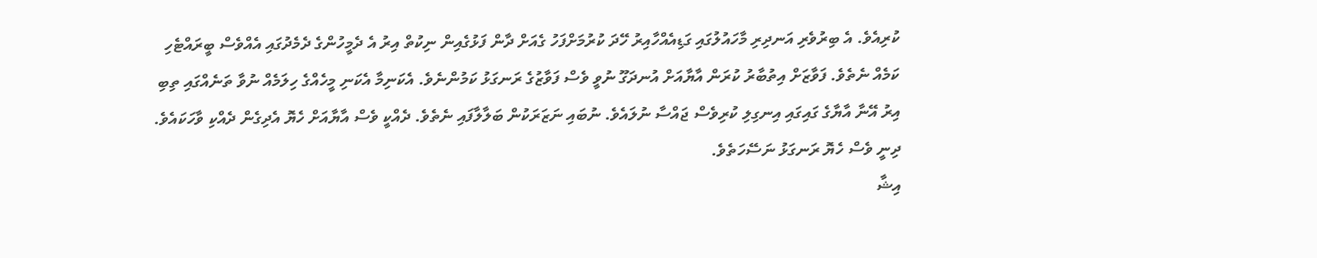ކުރިއެވެ. އެ ބިރުވެރި އަނދިރި މާހައުލުގައި ގަޑިއެއްހާއިރު ހޭދަ ކުރުމަށްފަހު ގެއަށް ދާން ފަޅުގެއިން ނިކުތް އިރު އެ ދެމީހުންގެ ދެމެދުގައި އެއްވެސް ބީރައްޓެހި ކަމެއް ނެތެވެ. ފަވާޒަށް އިތުބާރު ކުރަން އާޔާއަށް އުނދަގޫ ނުވީ ވެސް ފަވާޒުގެ ރަނގަޅު ކަމުންނެވެ. އެކަނިމާ އެކަނި މީހެއްގެ ހިލަމެއް ނުވާ ތަނެއްގައި ތިބި އިރު އޭނާ އާޔާގެ ގައިގައި އިނގިލި ކުރިވެސް ޖައްސާ ނުލައެވެ. ނުބައި ނަޒަރަކުން ބަލާލާފައި ނެތެވެ. ދެއްކީ ވެސް އާޔާއަށް ހެޔޮ އެދިގެން ދެއްކި ވާހަކައެވެ. ދިނީ ވެސް ހެޔޮ ރަނގަޅު ނަސޭހަތެވެ.
އިޝާ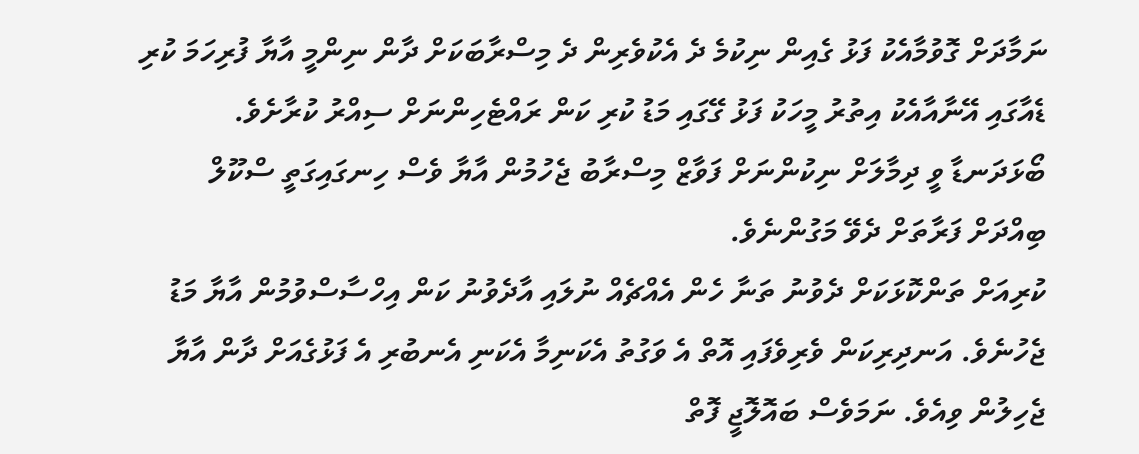ނަމާދަށް ގޮވުމާއެކު ފަޅު ގެއިން ނިކުމެ ދެ އެކުވެރިން ދެ މިސްރާބަކަށް ދާން ނިންމީ އާޔާ ފުރިހަމަ ކުރި ޑެއާގައި އޭނާއާއެކު އިތުރު މީހަކު ފަޅު ގޭގައި މަޑު ކުރި ކަން ރައްޓެހިންނަށް ސިއްރު ކުރާށެވެ. ބޯޅަދަނޑާ ވީ ދިމާލަށް ނިކުންނަށް ފަވާޒް މިސްރާބު ޖެހުމުން އާޔާ ވެސް ހިނގައިގަތީ ސްކޫލް ބިއްދަށް ފަރާތަށް ދެވޭ މަގުންނެވެ.
ކުރިއަށް ތަންކޮޅަކަށް ދެވުނު ތަނާ ހެން އެއްޗެއް ނުލައި އާދެވުނު ކަން އިހްސާސްވުމުން އާޔާ މަޑު ޖެހުނެވެ. އަނދިރިކަން ވެރިވެފައި އޮތް އެ ވަގުތު އެކަނިމާ އެކަނި އެނބުރި އެ ފަޅުގެއަށް ދާން އާޔާ ޖެހިލުން ވިއެވެ. ނަމަވެސް ބައޮލޮޖީ ފޮތް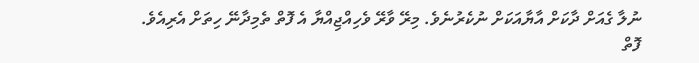ނުލާ ގެއަށް ދާކަށް އާޔާއަކަށް ނުކެރުނެވެ. މިރޭ ވާރޭ ވެހިއްޖިއްޔާ އެ ފޮތް ތެމިދާނޭ ހިތަށް އެރިއެވެ. ފޮތް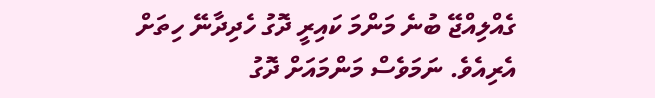ގެއްލިއްޖޭ ބުނެ މަންމަ ކައިރީ ދޮގު ހެދިދާނޭ ހިތަށް އެރިއެވެ. ނަމަވެސް މަންމައަށް ދޮގު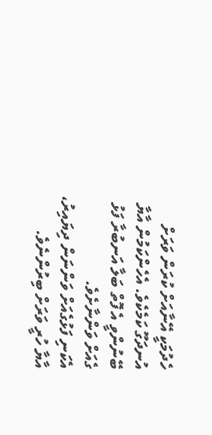ހެދުމަކީ އޭނާއަށް ކުރަން ވަރަށް އުނދަގޫ ކަމެކެވެ. އެހެންކަމުން އާޔާ ބޭނުންވީ އެ ފޮތް ބަލާ އަނބުރާ ފަޅު ގެއަށް ވަންނާށެވެ.
އެކަނި ފަޅުގެއަށް ވަންނަން ދިޔައިރު، އާޔާ ހުރީ ވަރަށް ބިރުންނެވެ.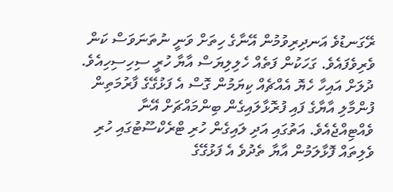ރޭގަނޑުވެ އަނދިރިވުމުން އޭނާގެ ހިތަށް ވަނީ ނުތަނަވަސް ކަން ވެރިވެފައެވެ. ގަހަކުން ފަތެއް ހެލިލިޔަސް އާޔާ ހުރީ ސިހިސިހިއެވެ. ދުލަށް އައިހާ ހެޔޮ އެއްޗެއް ކިޔަމުން ގޮސް އެ ފަޅުގޭގެ ފާރުމަތިން ފުންމާލި އާޔާގެ ފައި ފުރޮޅާލައިގެން ބިންމައްޗަށް އޭނާ ވެއްޓިއްޖެއެވެ. އަތުގައި އަދި ލައިގެން ހުރި ޓްރެކްސޫޓުގައި ހުރި ވެލިތައް ފޮޅާލަމުން އާޔާ ތެދުވެ އެ ފަޅުގޭގެ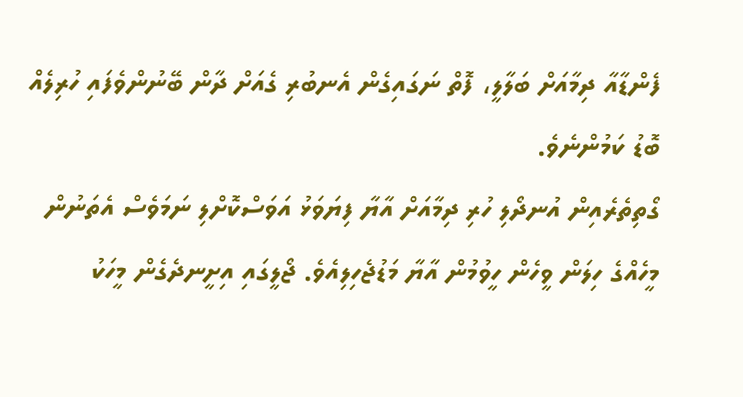ފެންޑާއާ ދިމާއަށް ބަލާލީ، ފޮތް ނަގައިގެން އެނބުރި ގެއަށް ދާން ބޭނުންވެފައި ހުރިލެއް ބޮޑު ކަމުންނެވެ.
ގޯތިތެރެއިން އުނދޯލި ހުރި ދިމާއަށް އާޔާ ފިޔަވަޅު އަވަސްކޮށްލި ނަމަވެސް އެތަނުން މީހެއްގެ ހިލަން ވީހެން ހީވުމުން އާޔާ މަޑުޖެހިލިއެވެ. ޖޯލީގައި އިށީނދެގެން މީހަކު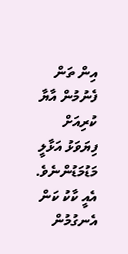އިން ތަން ފެނުމުން އާޔާ ކުރިއަށް ފިޔަވަޅު އަޅާލީ މަޑުމަޑުންނެވެ. އެއީ ކާކު ކަން އެނގުމުން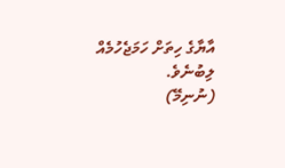އާޔާގެ ހިތަށް ހަމަޖެހުމެއް ލިބުނެވެ.
(ނުނިމޭ)